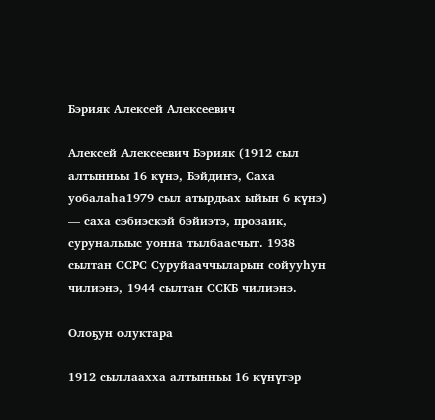Бэрияк Алексей Алексеевич

Алексей Алексеевич Бэрияк (1912 сыл алтынньы 16 күнэ, Бэйдиҥэ, Саха уобалаһа1979 сыл атырдьах ыйын 6 күнэ) — саха сэбиэскэй бэйиэтэ, прозаик, суруналыыс уонна тылбаасчыт. 1938 сылтан ССРС Суруйааччыларын сойууһун чилиэнэ, 1944 сылтан ССКБ чилиэнэ.

Олоҕун олуктара

1912 сыллаахха алтынньы 16 күнүгэр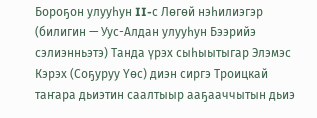Бороҕон улууһун II-с Лөгөй нэһилиэгэр (билигин — Уус-Алдан улууһун Бээрийэ сэлиэнньэтэ) Танда үрэх сыһыытыгар Элэмэс Кэрэх (Соҕуруу Үөс) диэн сиргэ Троицкай таҥара дьиэтин саалтыыр ааҕааччытын дьиэ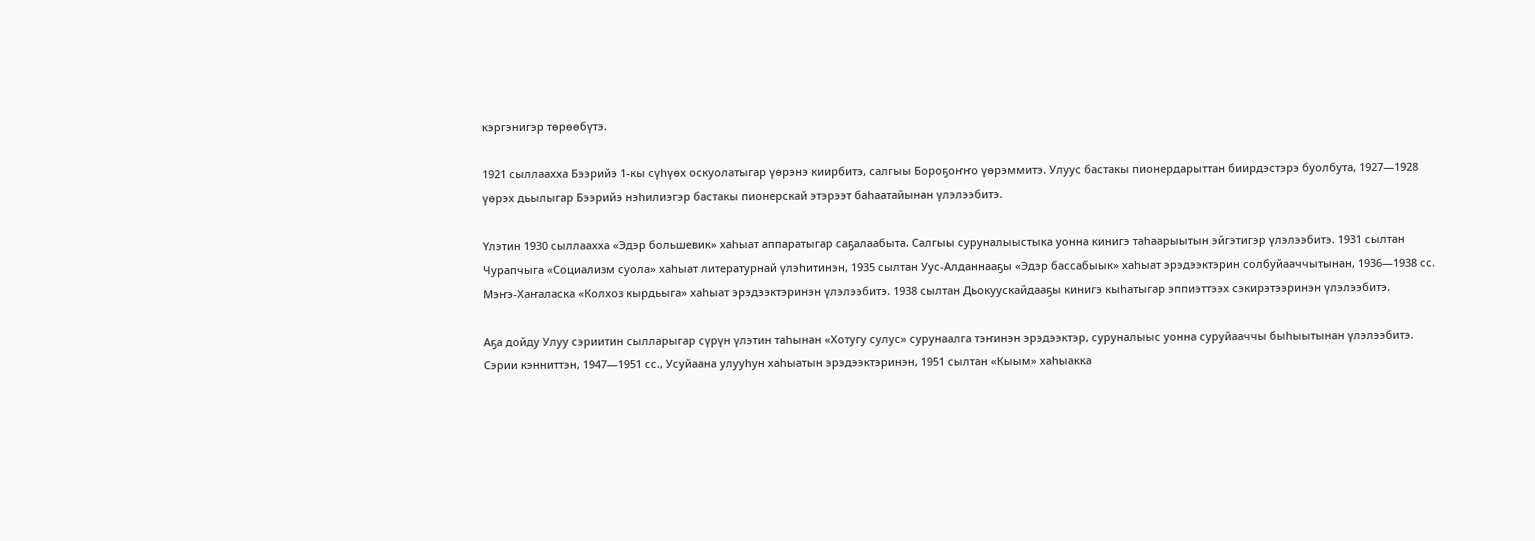кэргэнигэр төрөөбүтэ.

1921 сыллаахха Бээрийэ 1-кы сүһүөх оскуолатыгар үөрэнэ киирбитэ, салгыы Бороҕоҥҥо үөрэммитэ. Улуус бастакы пионердарыттан биирдэстэрэ буолбута, 1927—1928 үөрэх дьылыгар Бээрийэ нэһилиэгэр бастакы пионерскай этэрээт баһаатайынан үлэлээбитэ.

Үлэтин 1930 сыллаахха «Эдэр большевик» хаһыат аппаратыгар саҕалаабыта. Салгыы суруналыыстыка уонна кинигэ таһаарыытын эйгэтигэр үлэлээбитэ. 1931 сылтан Чурапчыга «Социализм суола» хаһыат литературнай үлэһитинэн, 1935 сылтан Уус-Алданнааҕы «Эдэр бассабыык» хаһыат эрэдээктэрин солбуйааччытынан, 1936—1938 сс. Мэҥэ-Хаҥаласка «Колхоз кырдьыга» хаһыат эрэдээктэринэн үлэлээбитэ. 1938 сылтан Дьокуускайдааҕы кинигэ кыһатыгар эппиэттээх сэкирэтээринэн үлэлээбитэ.

Аҕа дойду Улуу сэриитин сылларыгар сүрүн үлэтин таһынан «Хотугу сулус» сурунаалга тэҥинэн эрэдээктэр, суруналыыс уонна суруйааччы быһыытынан үлэлээбитэ. Сэрии кэнниттэн, 1947—1951 сс., Усуйаана улууһун хаһыатын эрэдээктэринэн, 1951 сылтан «Кыым» хаһыакка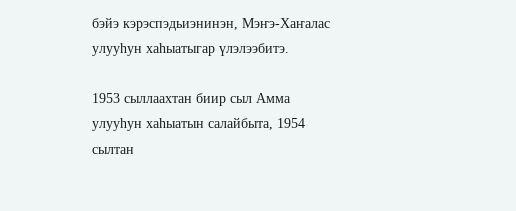бэйэ кэрэспэдьиэнинэн, Мэҥэ-Хаҥалас улууһун хаһыатыгар үлэлээбитэ.

1953 сыллаахтан биир сыл Амма улууһун хаһыатын салайбыта, 1954 сылтан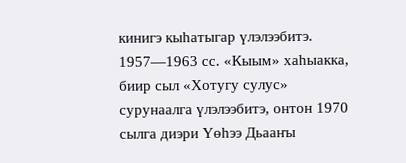кинигэ кыһатыгар үлэлээбитэ. 1957—1963 сс. «Кыым» хаһыакка, биир сыл «Хотугу сулус» сурунаалга үлэлээбитэ, онтон 1970 сылга диэри Үөһээ Дьааҥы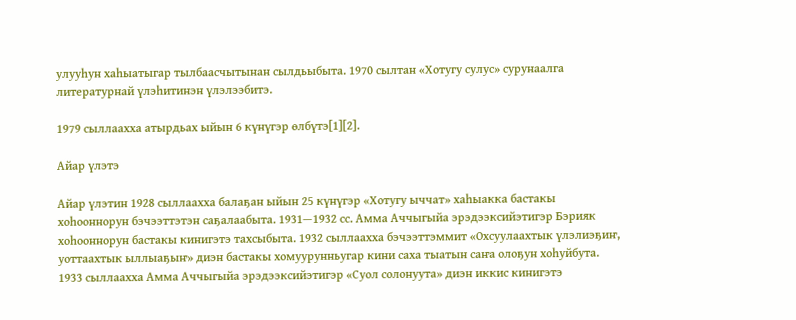улууһун хаһыатыгар тылбаасчытынан сылдьыбыта. 1970 сылтан «Хотугу сулус» сурунаалга литературнай үлэһитинэн үлэлээбитэ.

1979 сыллаахха атырдьах ыйын 6 күнүгэр өлбүтэ[1][2].

Айар үлэтэ

Айар үлэтин 1928 сыллаахха балаҕан ыйын 25 күнүгэр «Хотугу ыччат» хаһыакка бастакы хоһооннорун бэчээттэтэн саҕалаабыта. 1931—1932 сс. Амма Аччыгыйа эрэдээксийэтигэр Бэрияк хоһооннорун бастакы кинигэтэ тахсыбыта. 1932 сыллаахха бэчээттэммит «Охсуулаахтык үлэлиэҕиҥ, уоттаахтык ыллыаҕыҥ» диэн бастакы хомуурунньугар кини саха тыатын саҥа олоҕун хоһуйбута. 1933 сыллаахха Амма Аччыгыйа эрэдээксийэтигэр «Суол солонуута» диэн иккис кинигэтэ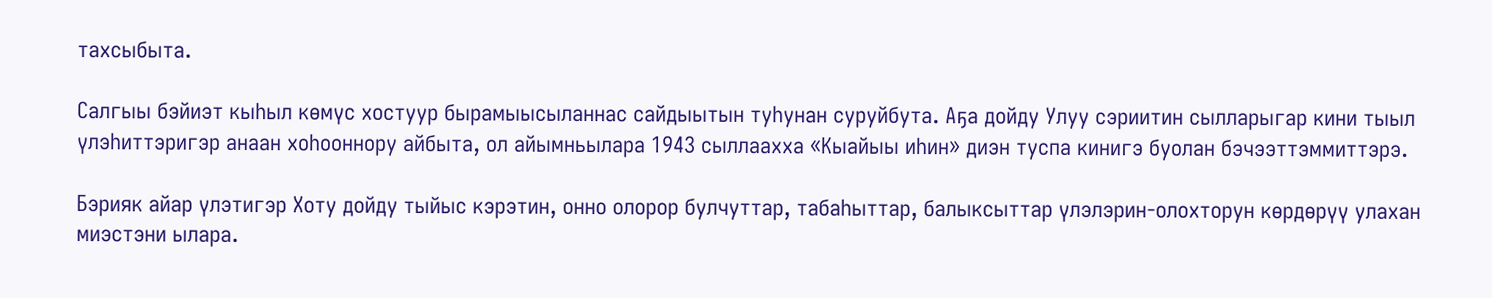тахсыбыта.

Салгыы бэйиэт кыһыл көмүс хостуур бырамыысыланнас сайдыытын туһунан суруйбута. Аҕа дойду Улуу сэриитин сылларыгар кини тыыл үлэһиттэригэр анаан хоһооннору айбыта, ол айымньылара 1943 сыллаахха «Кыайыы иһин» диэн туспа кинигэ буолан бэчээттэммиттэрэ.

Бэрияк айар үлэтигэр Хоту дойду тыйыс кэрэтин, онно олорор булчуттар, табаһыттар, балыксыттар үлэлэрин-олохторун көрдөрүү улахан миэстэни ылара.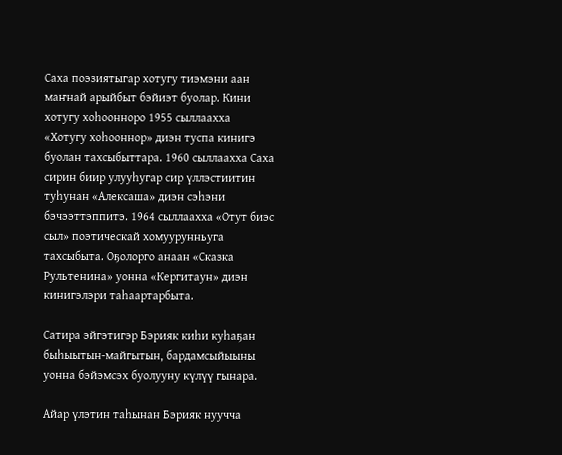Саха поэзиятыгар хотугу тиэмэни аан маҥнай арыйбыт бэйиэт буолар. Кини хотугу хоһоонноро 1955 сыллаахха «Хотугу хоһооннор» диэн туспа кинигэ буолан тахсыбыттара. 1960 сыллаахха Саха сирин биир улууһугар сир үллэстиитин туһунан «Алексаша» диэн сэһэни бэчээттэппитэ. 1964 сыллаахха «Отут биэс сыл» поэтическай хомуурунньуга тахсыбыта. Оҕолорго анаан «Сказка Рультенина» уонна «Кергитаун» диэн кинигэлэри таһаартарбыта.

Сатира эйгэтигэр Бэрияк киһи куһаҕан быһыытын-майгытын, бардамсыйыыны уонна бэйэмсэх буолууну күлүү гынара.

Айар үлэтин таһынан Бэрияк нуучча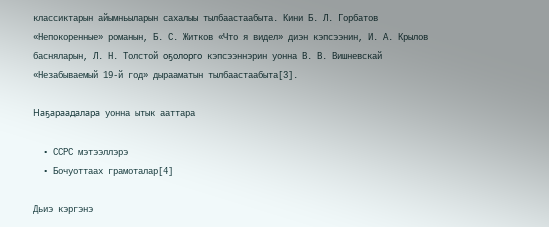классиктарын айымньыларын сахалыы тылбаастаабыта. Кини Б. Л. Горбатов «Непокоренные» романын, Б. С. Житков «Что я видел» диэн кэпсээнин, И. А. Крылов басняларын, Л. Н. Толстой оҕолорго кэпсээннэрин уонна В. В. Вишневскай «Незабываемый 19-й год» дырааматын тылбаастаабыта[3].

Наҕараадалара уонна ытык ааттара

  • ССРС мэтээллэрэ
  • Бочуоттаах грамоталар[4]

Дьиэ кэргэнэ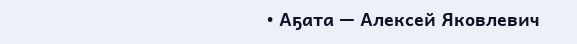• Аҕата — Алексей Яковлевич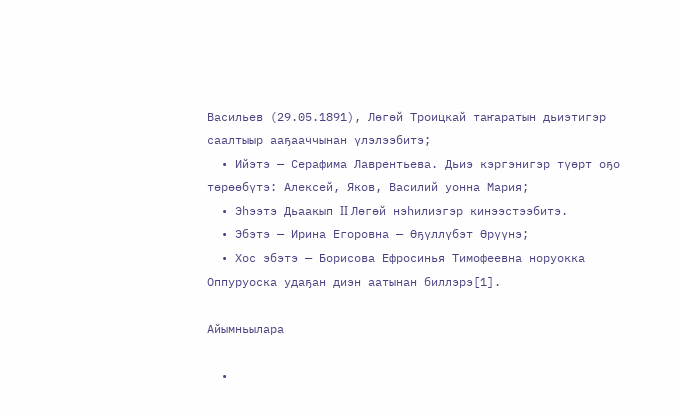Васильев (29.05.1891), Лөгөй Троицкай таҥаратын дьиэтигэр саалтыыр ааҕааччынан үлэлээбитэ;
  • Ийэтэ — Серафима Лаврентьева. Дьиэ кэргэнигэр түөрт оҕо төрөөбүтэ: Алексей, Яков, Василий уонна Мария;
  • Эһээтэ Дьаакып II Лөгөй нэһилиэгэр кинээстээбитэ.
  • Эбэтэ — Ирина Егоровна — Өҕүллүбэт Өрүүнэ;
  • Хос эбэтэ — Борисова Ефросинья Тимофеевна норуокка Оппуруоска удаҕан диэн аатынан биллэрэ[1].

Айымньылара

  •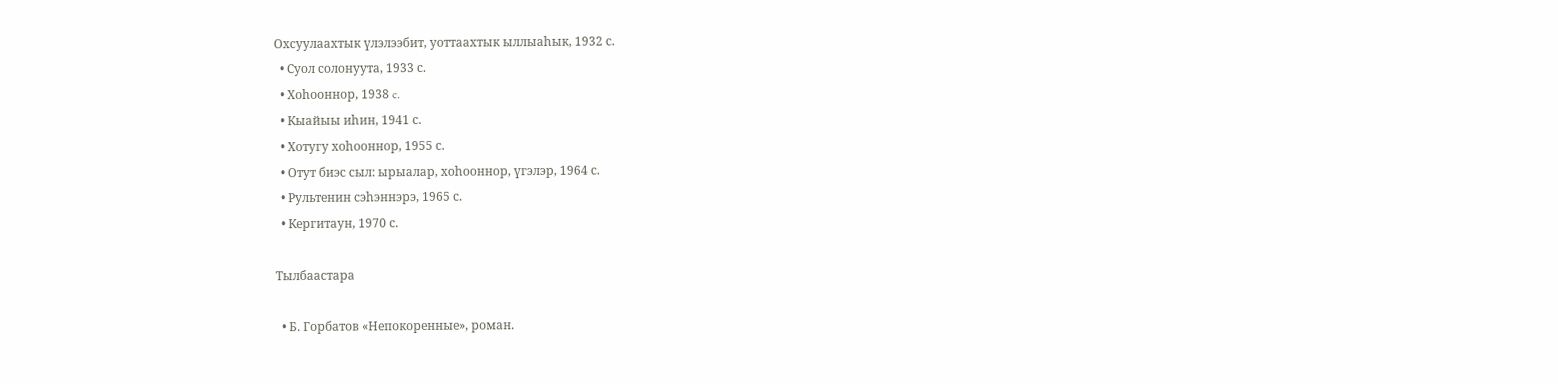Охсуулаахтык үлэлээбит, уоттаахтык ыллыаһык, 1932 с.
  • Суол солонуута, 1933 с.
  • Хоhооннор, 1938 c.
  • Кыайыы иhин, 1941 с.
  • Хотугу хоһооннор, 1955 с.
  • Отут биэс сыл: ырыалар, хоhооннор, үгэлэр, 1964 с.
  • Рультенин сэhэннэрэ, 1965 с.
  • Кергитаун, 1970 с.

Тылбаастара

  • Б. Горбатов «Непокоренные», роман.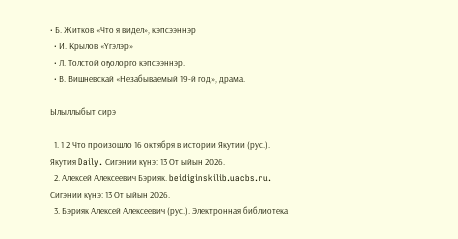• Б. Житков «Что я видел», кэпсээннэр
  • И. Крылов «Үгэлэр»
  • Л. Толстой оҕолорго кэпсээннэр.
  • В. Вишневскай «Незабываемый 19-й год», драма.

Ылыллыбыт сирэ

  1. 1 2 Что произошло 16 октября в истории Якутии (рус.). Якутия Daily. Сигэнии күнэ: 13 От ыйын 2026.
  2. Алексей Алексеевич Бэрияк. beidiginskilib.uacbs.ru. Сигэнии күнэ: 13 От ыйын 2026.
  3. Бэрияк Алексей Алексеевич (рус.). Электронная библиотека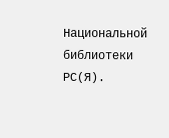Национальной библиотеки РС(Я).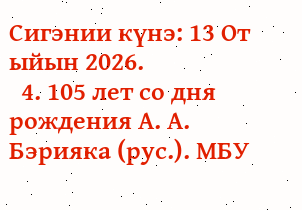Сигэнии күнэ: 13 От ыйын 2026.
  4. 105 лет со дня рождения А. А. Бэрияка (рус.). МБУ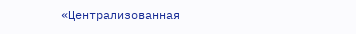«Централизованная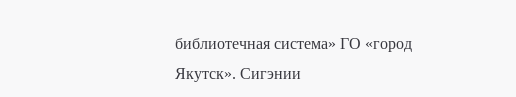библиотечная система» ГО «город Якутск». Сигэнии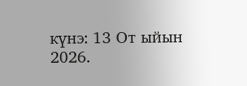күнэ: 13 От ыйын 2026.